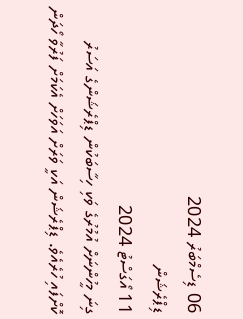06 ޑިސެމްބަރު 2024
ޑިޕްރެޝަން
11 އޯގަސްޓު 2024
ގިނަ މީހުންނަށް އުމުރުގެ ވަކި ހިސާބަކުން ޑިޕްރެޝަންގެ އަސަރު ކޮށްފައި ހުރެއެވެ. ޑިޕްރެޝަން އަކީ ވަރަށް އަވަހަށް އެކަމަށް ފަރުވާ ހޯދަން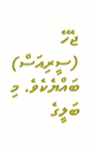ޖެހޭ (ސީރިއަސް) ބައްޔެކެވެ. މި ބަލީގެ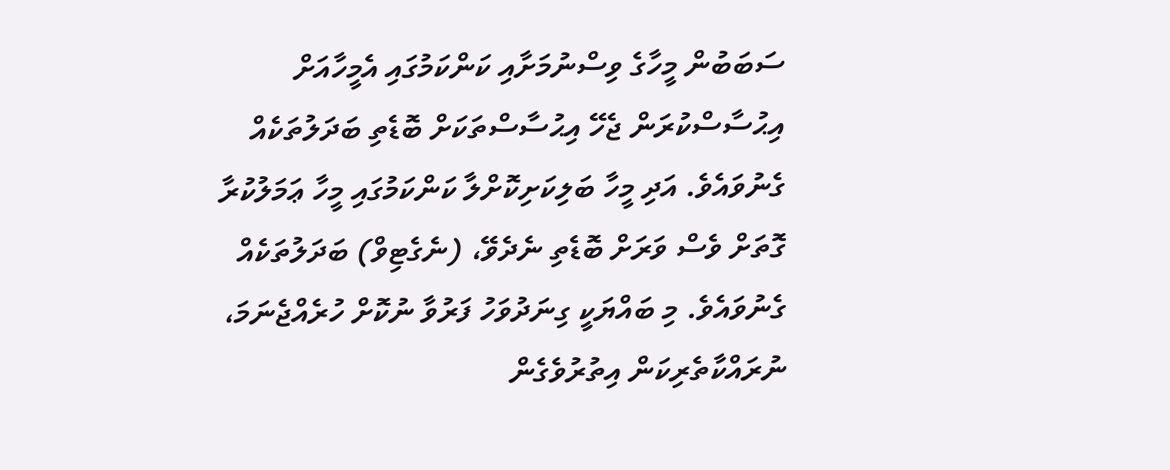ސަބަބުން މީހާގެ ވިސްނުމަށާއި ކަންކަމުގައި އެމީހާއަށް އިޙުސާސްކުރަން ޖެހޭ އިޙުސާސްތަކަށް ބޮޑެތި ބަދަލުތަކެއް ގެނުވައެވެ. އަދި މީހާ ބަލިކަށިކޮށްލާ ކަންކަމުގައި މީހާ ޢަމަލުކުރާ ގޮތަށް ވެސް ވަރަށް ބޮޑެތި ނެދެވޭ، (ނެގެޓިވް) ބަދަލުތަކެއް ގެނުވައެވެ. މި ބައްޔަކީ ގިނަދުވަހު ފަރުވާ ނުކޮށް ހުރެއްޖެނަމަ، ނުރައްކާތެރިކަން އިތުރުވެގެން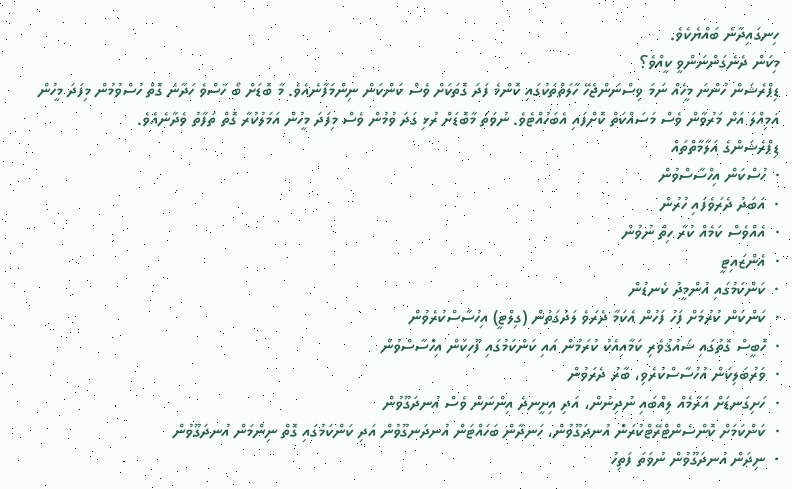ހިނގައިދާނެ ބައްޔެކެވެ.
މިކަން ދެނެގަންނަންވީ ކީއްވެ؟
ޑިޕްރެޝަން ހުންނަ މީހެއް ނަމަ ވިސްނަންޖެހޭ ހާލަތްތަކުގައި ކޮންމެ ފަދަ ގޮތަކަށް ވެސް ކަންކަން ނިންމަފާނެއެވެ. މާ ބޮޑަށް ބޯ ހާސްވެ ހަދާނެ ގޮތް ހުސްވުމުން މިފަދަ މީހުން އަމިއްލަ އަށް މަރުވާން ވެސް މަސައްކަތް ކޮށްފައި އެބަހުއްޓެވެ. ނުވަތަ މާބޮޑަށް ރުޅި ގަދަ ވުމުން ވެސް މިފަދަ މީހުން އަމަލުކުރާ ގޮތް ތަފާތު ވެދާނެއެވެ.
ޑިޕްރެޝަންގެ އަލާމާތްތައް
·  ހުސްކަން އިހްސާސްވުން
·  އަބަދު ދެރަވެފައި ހުރުން
·  އެއްވެސް ކަމެއް ކުރާ ހިތް ނުވުން
·  އެންޒައިޓީ
·  ކަންކަމުގައި އުންމީދު ކެނޑުން
·  ކަންކަން ކުރުމަށް ފަހު ފަހުން އެކަމާ ދެރަވެ ލަދުގަތުން (ގިލްޓީ) އިހުސާސްކުރެވުން
·  ހޮބީސް ގޮތުގައި ޝައުޤުވެރި ކަމާއިއެކު ކުރަމުން އައި ކަންކަމުގައި ފޫހިކަން އިހްސާސްވުން
·  ވަރުބަލިކަން އުހުސާސްކުރެވި، ބާރު ދެރަވުން
·  ހަށިގަނޑަށް އަރާމެއް ލިއްބައި ނުދިނުން، އަދި އިށީނދެ އިންނަން ވެސް އުނދަގޫވުން
·  ކަންކަމަށް ކޮންސެންޓްރޭޓްކުރަން އުނދަގޫވުން، ހަނދާން ބަހައްޓަން އުނދަނގޫވުން އަދި ކަންކަމުގައި ގޮތް ނިންމަން އުނދަގޫވުން
·  ނިދަން އުނދަގޫވުން ނުވަތަ ފަތިހު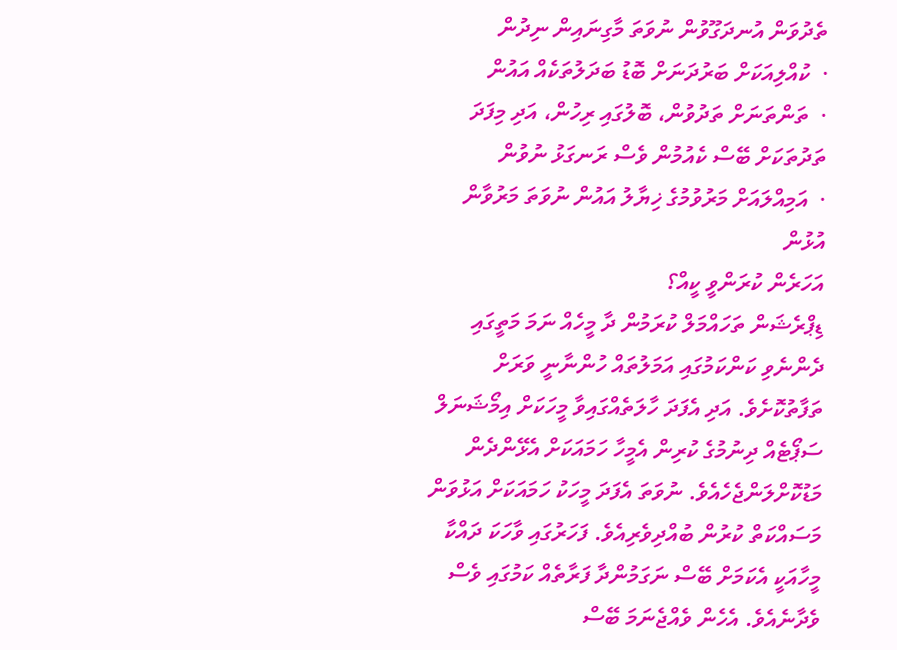ތެދުވަން އުނދަގޫވުން ނުވަތަ މާގިނައިން ނިދުން
·  ކުއްލިއަކަށް ބަރުދަނަށް ބޮޑު ބަދަލުތަކެއް އައުން
·  ތަންތަނަށް ތަދުވުން، ބޮލުގައި ރިހުން، އަދި މިފަދަ ތަދުތަކަށް ބޭސް ކެއުމުން ވެސް ރަނގަޅު ނުވުން
·  އަމިއްލައަށް މަރުވުމުގެ ޚިޔާލު އައުން ނުވަތަ މަރުވާން އުޅުން
އަހަރެން ކުރަންވީ ކީއް؟
ޑިޕްރެޝަން ތަހައްމަލް ކުރަމުން ދާ މީހެއް ނަމަ މަތީގައި ދެންނެވި ކަންކަމުގައި އަމަލުތައް ހުންނާނީ ވަރަށް ތަފާތުކޮށެވެ. އަދި އެފަދަ ހާލަތެއްގައިވާ މީހަކަށް އިމޯޝަނަލް ސަޕޯޓެއް ދިނުމުގެ ކުރިން އެމީހާ ހަމައަކަށް އެޅޭންދެން މަޑުކޮށްލަންޖެހެއެވެ. ނުވަތަ އެފަދަ މީހަކު ހަމައަކަށް އަޅުވަން މަސައްކަތް ކުރުން ބުއްދިވެރިއެވެ. ފަހަރުގައި ވާހަކަ ދައްކާ މީހާއަކީ އެކަމަށް ބޭސް ނަގަމުންދާ ފަރާތެއް ކަމުގައި ވެސް ވެދާނެއެވެ. އެހެން ވެއްޖެނަމަ ބޭސް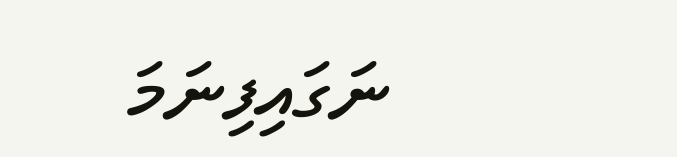ނަގައިފިނަމަ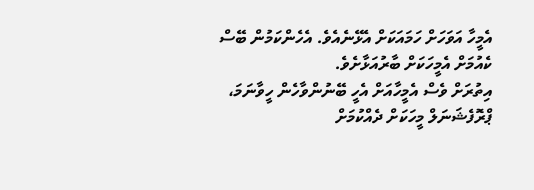އެމީހާ އަވަހަށް ހަމައަކަށް އެޅޭނެއެވެ. އެހެންކަމުން ބޭސް ކެއުމަށް އެމީހަކަށް ބާރުއަޅާށެވެ.
އިތުރަށް ވެސް އެމީހާއަށް އެހީ ބޭނުންވާހެން ހީވާނަމަ، ޕްރޮފެޝަނަލް މީހަކަށް ދެއްކުމަށް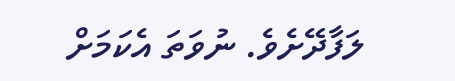ލަފާދޭށެވެ. ނުވަތަ އެކަމަށް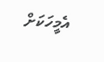އެމީހަކަށް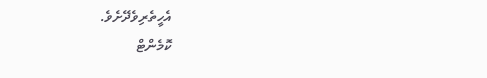އެހީތެރިވެދޭށެވެ.
ކޮމެންޓް